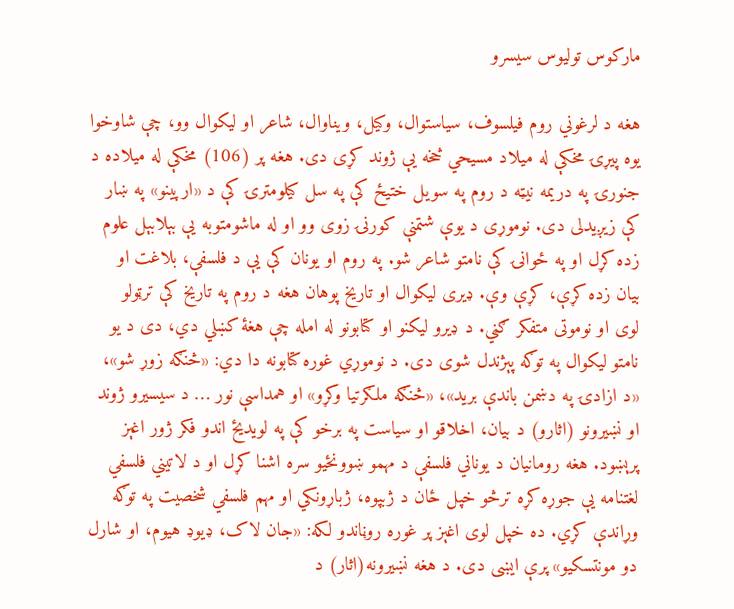مارکوس تولیوس سیسرو

هغه د لرغوني روم فیلسوف، سیاستوال، وکیل، ویناوال، شاعر او لیکوال وو، چې شاوخوا یوه پیړۍ مخکې له میلاد مسیحي څخه یې ژوند کړی دی. هغه پر (106) مخکې له میلاده د جنورۍ په دریمه نیټه د روم په سویل ختیځ کې په سل کیلومترۍ کې د «ارپینو» په ښار کې زیږیدلی دی. نوموړی د یوې شتمنې کورنۍ زوی وو او له ماشومتوبه یې بېلابېل علوم زده کړل او په ځوانۍ کې نامتو شاعر شو. په روم او یونان کې یې د فلسفې، بلاغت او بیان زده کړې، کړې وې. ډیری لیکوال او تاریخ پوهان هغه د روم په تاریخ کې ترټولو لوی او نوموتی متفکر ګڼي. د ډیرو لیکنو او کتابونو له امله چې هغهٔ کښلي دي، دی د یو نامتو لیکوال په توګه پېژندل شوی دی. د نوموړي غوره کتابونه دا دي: «څنګه زوړ شو»، «د ازادۍ په دښمن باندې برید»، «څنګه ملګرتیا وکړو» او همداسې نور … د سیسیرو ژوند او نښیرونو (اثارو) د بیان، اخلاقو او سیاست په برخو کې په لویدیځ اندو فکر ژور اغېز پرېښود. هغه رومانیان د یوناني فلسفې د مهمو ښوونځیو سره اشنا کړل او د لاتیني فلسفي لغتنامه یې جوړه کړه ترڅو خپل ځان د ژبپوه، ژباړونکي او مهم فلسفي شخصیت په توګه وړاندې کړي. ده خپل لوی اغېز پر غوره روڼاندو لکه: «جان لاک، ډیوډ هیوم، او شارل دو مونتسکیو» پرې ایښی دی. د هغه نښیرونه(اثار) د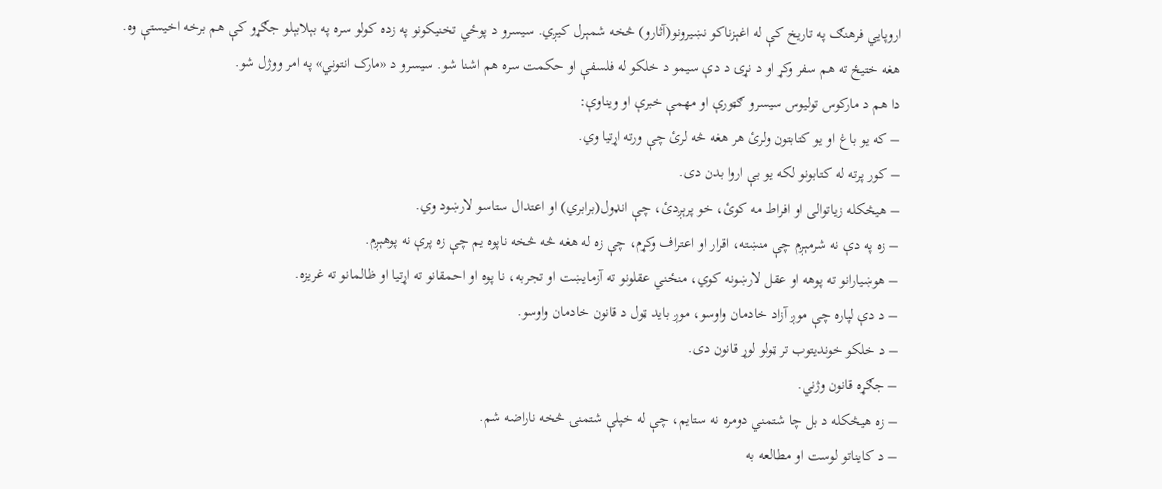اروپایي فرهنګ په تاریخ کې له اغېزناکو نښیرونو(آثارو) څخه شمېرل کیږي. سیسرو د پوځي تخنیکونو په زده کولو سره په بېلابېلو جګړو کې هم برخه اخیستې وه. هغه ختیځ ته هم سفر وکړ او د نړۍ د دې سیمو د خلکو له فلسفې او حکمت سره هم اشنا شو. سیسرو د «مارک انتوني» په امر ووژل شو.
دا هم د مارکوس تولیوس سیسرو ګټورې او مهمې خبرې او ویناوې:
– که یو باغ او یو کتابتون ولرئ هر هغه څه لرئ چې ورته اړتیا وي.
– کور پرته له کتابونو لکه یو بې اروا بدن دی.
– هیڅکله زیاتوالی او افراط مه کوئ، خو پرېږدئ، چې انډول(برابري) او اعتدال ستاسو لارښود وي.
– زه په دې نه شرمېږم چې منښته، اقرار او اعتراف وکړم، چې زه له هغه څه څخه ناپوه یم چې زه پرې نه پوهېږم.
– هوښیارانو ته پوهه او عقل لارښونه کوي، منځني عقلونو ته آزمایښت او تجربه، نا پوه او احمقانو ته اړتیا او ظالمانو ته غریزه.
– د دې لپاره چې موږ آزاد خادمان واوسو، موږ باید ټول د قانون خادمان واوسو.
– د خلکو خوندیتوب تر ټولو لوړ قانون دی.
– جګړه قانون وژني.
– زه هیڅکله د بل چا شتمني دومره نه ستایم، چې له خپلې شتمنۍ څخه ناراضه شم.
– د کایناتو لوست او مطالعه به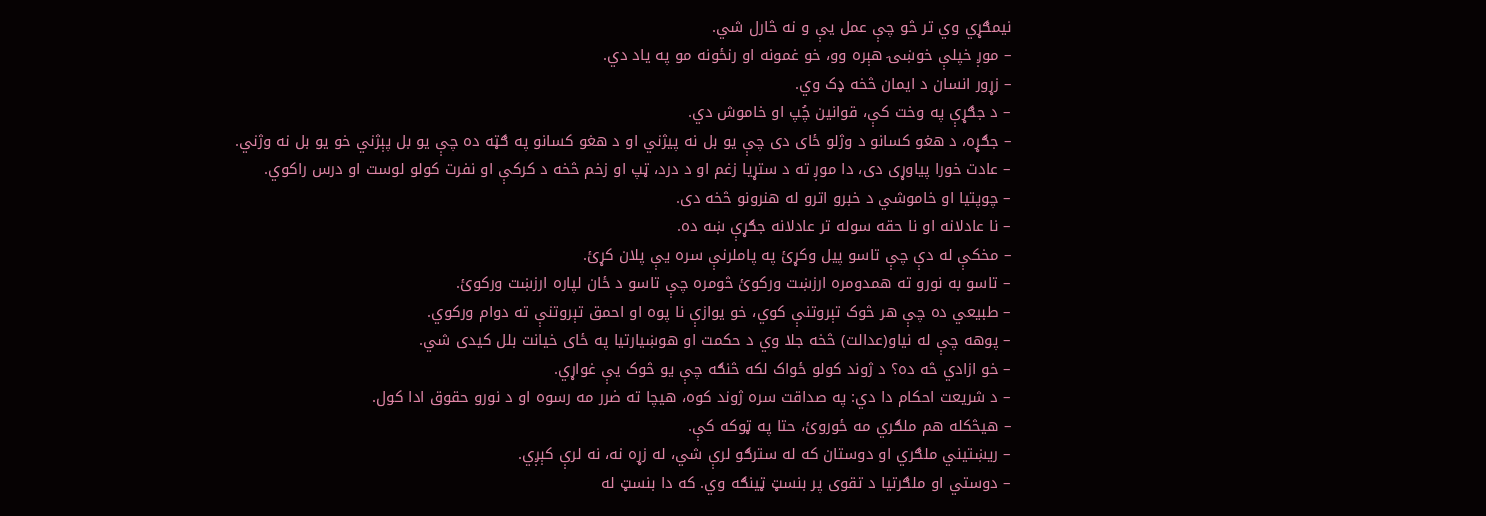نیمګړي وي تر څو چې عمل یې و نه څارل شي.
– موږ خپلې خوښۍ هېره وو، خو غمونه او رنځونه مو په یاد دي.
– زړور انسان د ایمان څخه ډک وي.
– د جګړې په وخت کې، قوانین چُپ او خاموش دي.
– جګړه، د هغو کسانو د وژلو ځای دی چې یو بل نه پیژني او د هغو کسانو په ګټه ده چې یو بل پېژني خو یو بل نه وژني.
– عادت خورا پیاوړی دی، دا موږ ته د ستړیا زغم او د درد، ټپ او زخم څخه د کرکې او نفرت کولو لوست او درس راکوي.
– چوپتیا او خاموشي د خبرو اترو له هنرونو څخه دی.
– نا عادلانه او نا حقه سوله تر عادلانه جګړې ښه ده.
– مخکې له دې چې تاسو پیل وکړئ په پاملرنې سره یې پلان کړئ.
– تاسو به نورو ته همدومره ارزښت ورکوئ څومره چې تاسو د ځان لپاره ارزښت ورکوئ.
– طبیعي ده چې هر څوک تېروتنې کوي، خو یوازې نا پوه او احمق تېروتنې ته دوام ورکوي.
– پوهه چې له نیاو(عدالت) څخه جلا وي د حکمت او هوښیارتیا په ځای خیانت بلل کیدی شي.
– خو ازادي څه ده؟ د ژوند کولو ځواک لکه څنګه چې یو څوک یې غواړي.
– د شریعت احکام دا دي: په صداقت سره ژوند کوه، هیچا ته ضرر مه رسوه او د نورو حقوق ادا کول.
– هیڅکله هم ملګري مه ځوروئ، حتا په ټوکه کې.
– ریښتیني ملګري او دوستان که له سترګو لرې شي، له زړه نه، نه لرې کېږي.
– دوستي او ملګرتیا د تقوی پر بنسټ ټینګه وي. که دا بنسټ له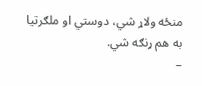منځه ولاړ شي، دوستي او ملګرتیا به هم ړنګه شي.
–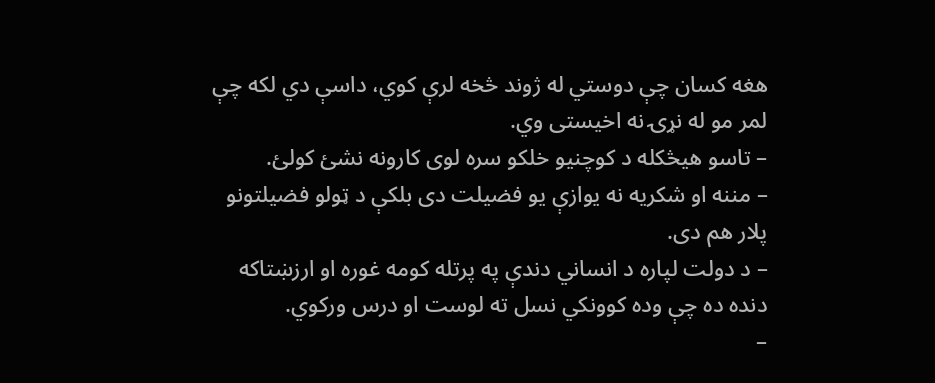هغه کسان چې دوستي له ژوند څخه لرې کوي، داسې دي لکه چې لمر مو له نړۍ نه اخيستی وي.
– تاسو هیڅکله د کوچنیو خلکو سره لوی کارونه نشئ کولئ.
– مننه او شکریه نه یوازې یو فضیلت دی بلکې د ټولو فضیلتونو پلار هم دی.
– د دولت لپاره د انساني دندې په پرتله کومه غوره او ارزښتاکه دنده ده چې وده کوونکي نسل ته لوست او درس ورکوي.
–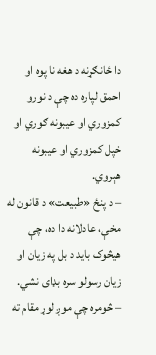دا ځانګړنه د هغه نا پوه او احمق لپاره ده چې د نورو کمزوري او عیبونه ګوري او خپل کمزوري او عیبونه هېروي.
– د پنځ «طبیعت» د قانون له مخې، عادلانه دا ده، چې هیڅوک باید د بل په زیان او زیان رسولو سره بډای نشي.
– څومره چې موږ لوړ مقام ته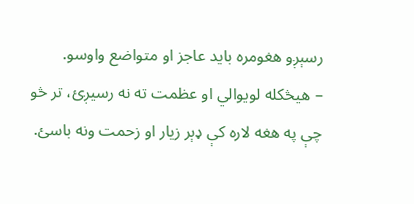رسېږو هغومره باید عاجز او متواضع واوسو.
– هیڅکله لویوالي او عظمت ته نه رسیږئ، تر څو چې په هغه لاره کې ډېر زیار او زحمت ونه باسئ.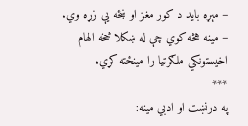– مېړه باید د کور مغز او ښځه یې زړه وي.
– مینه هڅه کوي چې له ښکلا څخه الهام اخیستونکي ملګرتیا را مینځته کړي.
***
په درنښت او ادبي مینه: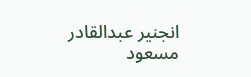انجنیر عبدالقادر مسعود